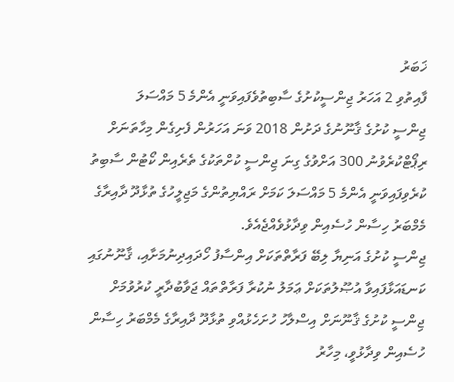ޚަބަރު
ފާއިތުވި 2 އަހަރު ޖިންސީކުށުގެ ސާބިތުވެފައިވަނީ އެންމެ 5 މައްސަލަ
ޖިންސީ ކުށުގެ ޤާނޫނުގެ ދަށުން 2018 ވަނަ އަހަރުން ފެށިގެން މިހާތަނަށް ރިޕޯޓްކުރެވުނު 300 އަށްވުގެ ގިނަ ޖިންސީ ކުށްތަކުގެ ތެރެއިން ކޯޓުން ސާބިތު ކުރެވިފައިވަނީ އެންމެ 5 މައްސަލަ ކަމަށް ރައްޔިތުންގެ މަޖިލީހުގެ ތުޅާދޫ ދާއިރާގެ މެމްބަރު ހިސާން ހުސެއިން ވިދާޅުވެއްޖެއެވެ.
ޖިންސީ ކުށުގެ އަނިޔާ ލިބޭ ފަރާތްތަކަށް އިންސާފު ހޯދައިދިނުމަށާއި، ޤާނޫނުގައި ކަނޑައަޅާފައިވާ އުޞޫލުތަކަށް ޢަމަލު ނުކުރާ ފަރާތްތައް ޖަވާބުދާރީ ކުރުވުމަށް ޖިންސީ ކުށުގެ ޤާނޫނަށް އިސްލާހު ހުށަހެޅުއްވި ތުޅާދޫ ދާއިރާގެ މެމްބަރު ހިސާން ހުސެއިން ވިދާޅުވީ، މިހާރު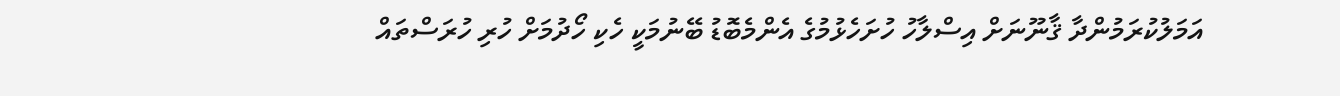އަމަލުކުރަމުންދާ ޤާނޫނަށް އިސްލާހު ހުށަހެޅުމުގެ އެންމެބޮޑު ބޭނުމަކީ ހެކި ހޯދުމަށް ހުރި ހުރަސްތައް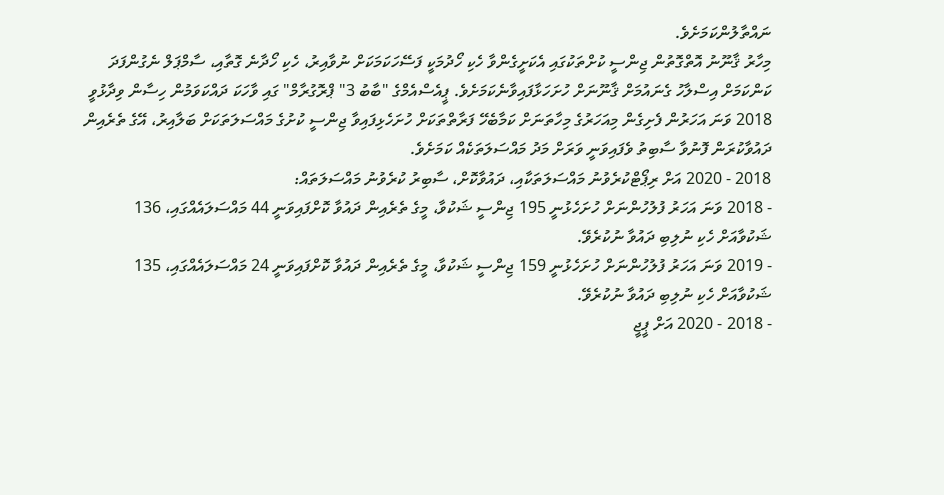ނައްތާލުންކަމަށެވެ.
މިހާރު ޤާނޫނު އޮތްގޮތުން ޖިންސީ ކުށްތަކުގައި އެކަށީގެންވާ ހެކި ހޯދުމަކީ ފަސޭހަކަމަކަށް ނުވާއިރު، ހެކި ހޯދާނެ ގޮތާއި، ސާމްޕަލް ނެގުންފަދަ ކަންކަމަށް އިސްލާހު ގެނައުމަށް ޤާނޫނަށް ހުށަހަޅާފައިވާނެކަމަށެވެ. ޕީއެސްއެމްގެ "ބާބު 3" ޕްރޮގުރާމް" ގައި ވާހަކަ ދައްކަވަމުން ހިސާން ވިދާޅުވީ 2018 ވަނަ އަހަރުން ފެށިގެން މިއަހަރުގެ މިހާތަނަށް ކަމާބެހޭ ފަރާތްތަކަށް ހުށަހެޅިފައިވާ ޖިންސީ ކުށުގެ މައްސަލަތަކަށް ބަލާއިރު، އޭގެ ތެރެއިން ދައުވާކުރަން ފޮނުވާ ސާބިތު ވެފައިވަނީ ވަރަށް މަދު މައްސަލަތަކެއް ކަމަށެވެ.
2018 - 2020 އަށް ރިޕޯޓްކުރެވުނު މައްސަލަތަކާއި، ދައުވާކޮށް، ސާބިރު ކުރެވުނު މައްސަލަތައް:
- 2018 ވަނަ އަހަރު ފުލުހުންނަށް ހުށަހެޅުނީ 195 ޖިންސީ ޝަކުވާ، މީގެ ތެރެއިން ދައުވާ ކޮށްފައިވަނީ 44 މައްސަލައެއްގައި، 136 ޝަކުވާއަށް ހެކި ނުލިބި ދައުވާ ނުކުރެވޭ.
- 2019 ވަނަ އަހަރު ފުލުހުންނަށް ހުށަހެޅުނީ 159 ޖިންސީ ޝަކުވާ، މީގެ ތެރެއިން ދައުވާ ކޮށްފައިވަނީ 24 މައްސަލައެއްގައި، 135 ޝަކުވާއަށް ހެކި ނުލިބި ދައުވާ ނުކުރެވޭ.
- 2018 - 2020 އަށް ޕީޖީ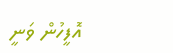އޮފީހުން ވަނީ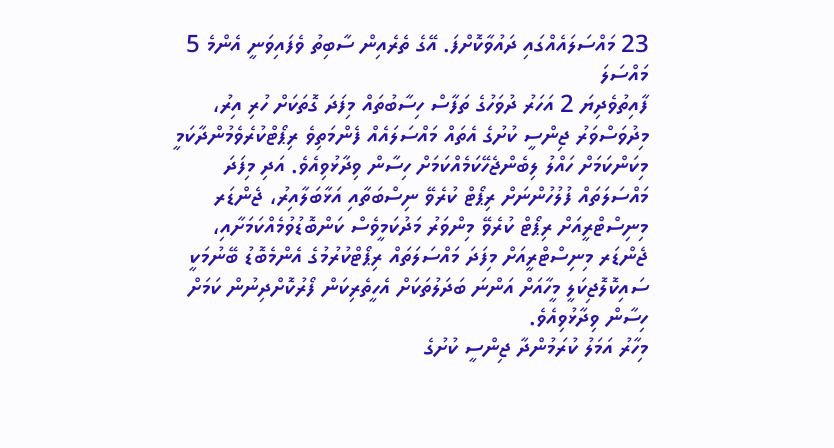23 މައްސަލައެއްގައި ދައުވާކޮށްފަ. އޭގެ ތެރެއިން ސާބިތު ވެފައިވަނީ އެންމެ 5 މައްސަލަ
ފާއިތުވެދިޔަ 2 އަހަރު ދުވަހުގެ ތަފާސް ހިސާބުތައް މިފަދަ ގޮތަކަށް ހުރި އިރު، މިދުވަސްވަރު ޖިންސީ ކުށުގެ އެތައް މައްސަލައެއް ފެންމަތިވެ ރިޕޯޓްކުރެވެމުންދާކަމީ މިކަންކަމަށް ހައްލު ލިބެންޖެހޭކަމެއްކަމަށް ހިސާން ވިދާޅުވިއެވެ. އަދި މިފަދަ މައްސަލަތައް ފުލުހުންނަށް ރިޕޯޓް ކުރެވޭ ނިސްބަތާއި އަޅާބަލާއިރު، ޖެންޑަރ މިނިސްޓްރީއަށް ރިޕޯޓް ކުރެވޭ މިންވަރު މަދުކަމީވެސް ކަންބޮޑުވުމެއްކަމަށާއި، ޖެންޑަރ މިނިސްޓްރީއަށް މިފަދަ މައްސަލަތައް ރިޕޯޓްކުރުމުގެ އެންމެބޮޑު ބޭނުމަކީ ސައިކޮލޮޖިކަލީ މީހާއަށް އަންނަ ބަދަލުތަކަށް އެހީތެރިކަން ފޯރުކޮށްދިނުން ކަމަށް ހިސާން ވިދާޅުވިއެވެ.
މިހާރު އަމަލު ކުރަމުންދާ ޖިންސީ ކުށުގެ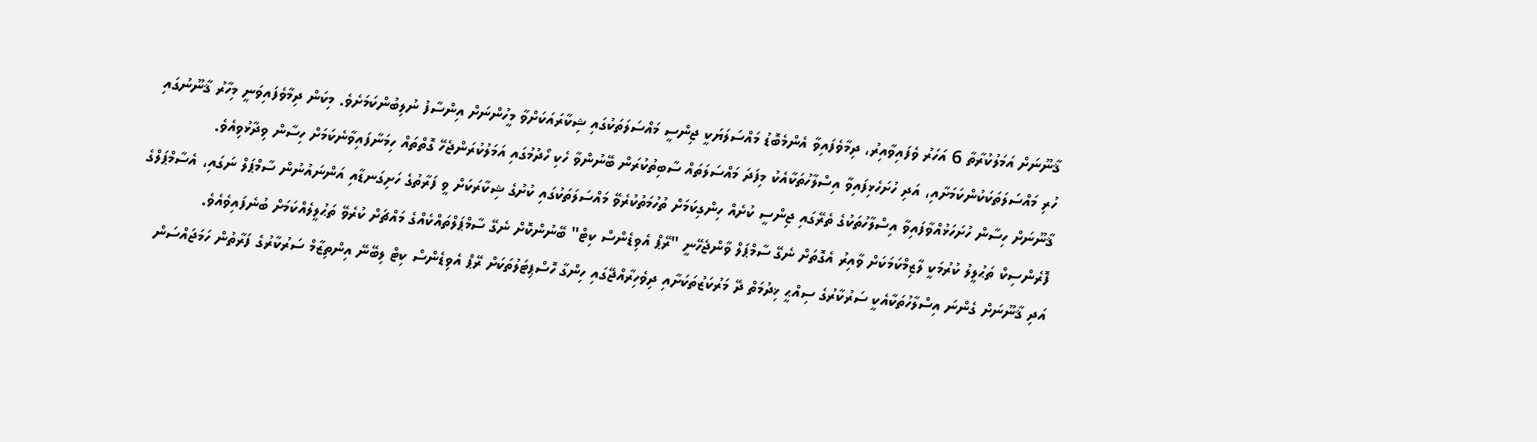ޤާނޫނަށް އަމަލުކުރާތާ 6 އަހަރު ވެފައިވާއިރު، ދިމާވެފައިވާ އެންމެބޮޑު މައްސަލަޔަކީ ޖިންސީ މައްސަލަތަކުގައި ޝިކާރައަކަށްވާ މީހުންނަށް އިންސާފު ނުލިބުންކަމަށެވެ. މިކަން ދިމާވެފައިވަނީ މިހާރު ޤާނޫނުގައި ހުރި މައްސަލަތަކަކުންކަމަށާއި، އަދި ހުށަހެޅިފައިވާ އިސްލާހުތަކާއެކު މިފަދަ މައްސަލަތައް ސާބިތުކުރަން ބޭނުންވާ ހެކި ހޯދުމުގައި އަމަލުކުރަންޖެހޭ ގޮތްތައް ހިމަނާފައިވާނެކަމަށް ހިސާން ވިދާޅުވިއެވެ.
ޤާނޫނަށް ހިސާން ހުށަހަޅުއްވާފައިވާ އިސްލާހުތަކުގެ ތެރޭގައި ޖިންސީ ކުށެއް ހިންގިކަމަށް ތުހުމަތުކުރެވޭ މައްސަލަތަކުގައި ކުށުގެ ޝިކާރަކަށް ވީ ފަރާތުގެ ހަށިގަނޑާއި އަންނައުނުން ސާމްޕަލް ނަގައި، އެސާމްޕަލްގެ ފޮރެންސިކް ތަޙުލީލު ކުރުމަކީ ލާޒިމްކަމަކަށް ވާއިރު އެގޮތަށް ނެގޭ ސާމްޕަލް ވާންޖެހޭނީ "ރޭޕް އެވިޑެންސް ކިޓް" ބޭނުންކޮށް ނެގޭ ސާމްޕަލްތައްކެއްގެ މައްޗަށް ކުރެވޭ ތަޙުލީލެއްކަމަށް ބުނެފައިވެއެވެ.
އަދި ޤާނޫނަށް ގެންނަ އިސްލާހުތަކާއެކީ ސަރުކާރުގެ ސިއްޙީ ޚިދުމަތް ދޭ މަރުކަޒުތަކަށާއި ދިވެހިރާއްޖޭގައި ހިންގާ ހޮސްޕިޓަލުތަކަށް ރޭޕް އެވިޑެންސް ކިޓް ލިބޭނޭ އިންތިޒާމް ސަރުކާރުގެ ފަރާތުން ހަމަޖައްސަން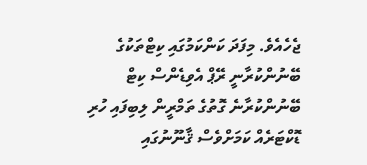ޖެހެއެވެ. މިފަދަ ކަންކަމުގައި ކިޓްތަކުގެ ބޭނުންކުރާނީ ރޭޕް އެވިޑެންސް ކިޓް ބޭނުންކުރާނެ ގޮތުގެ ތަމްރީން ލިބިފައި ހުރި ޑޮކްޓަރެއް ކަމަށްވެސް ޤާނޫނުގައި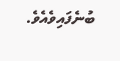ބުނެފައިވެއެވެ.